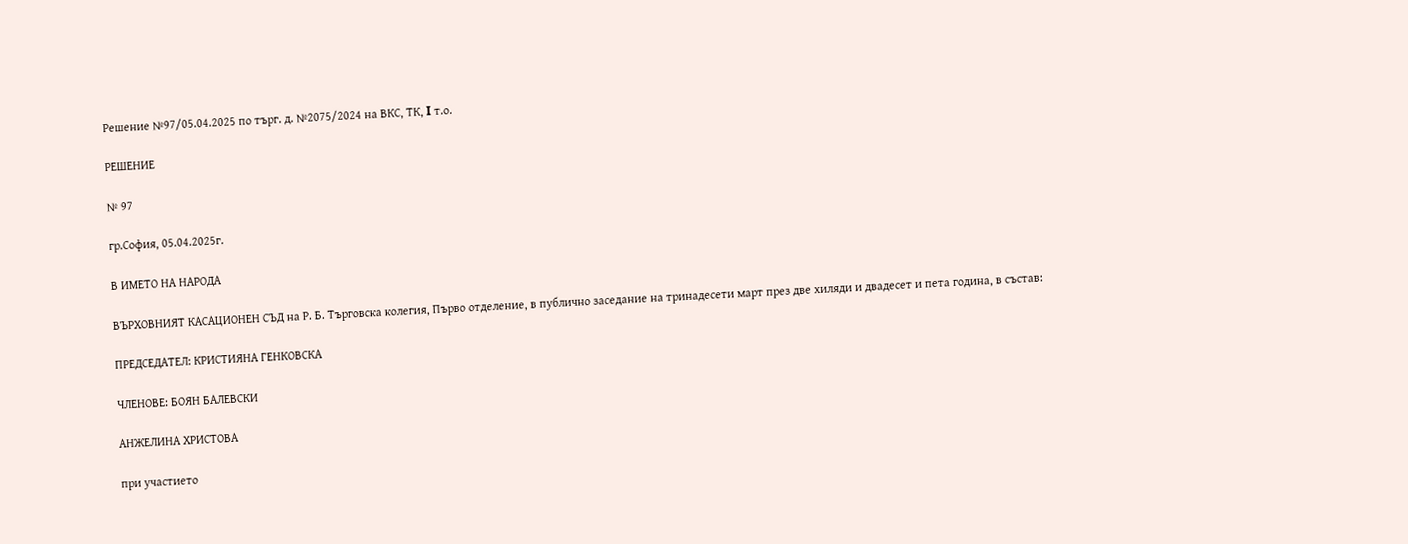Решение №97/05.04.2025 по търг. д. №2075/2024 на ВКС, ТК, I т.о.

РЕШЕНИЕ

№ 97

гр.София, 05.04.2025г.

В ИМЕТО НА НАРОДА

ВЪРХОВНИЯТ КАСАЦИОНЕН СЪД на Р. Б. Търговска колегия, Първо отделение, в публично заседание на тринадесети март през две хиляди и двадесет и пета година, в състав:

ПРЕДСЕДАТЕЛ: КРИСТИЯНА ГЕНКОВСКА

ЧЛЕНОВЕ: БОЯН БАЛЕВСКИ

АНЖЕЛИНА ХРИСТОВА

при участието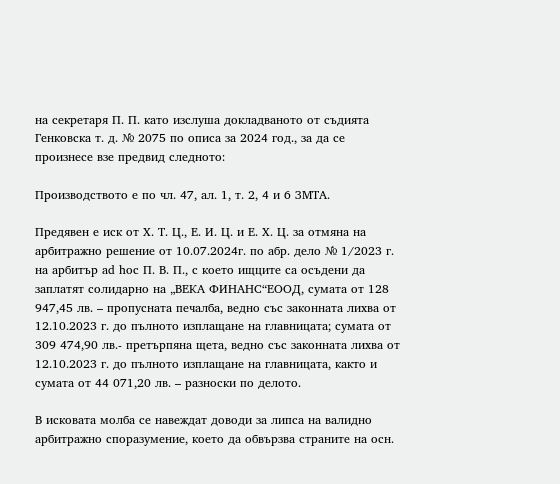на секретаря П. П. като изслуша докладваното от съдията Генковска т. д. № 2075 по описа за 2024 год., за да се произнесе взе предвид следното:

Производството е по чл. 47, ал. 1, т. 2, 4 и 6 ЗМТА.

Предявен е иск от Х. Т. Ц., Е. И. Ц. и Е. Х. Ц. за отмяна на арбитражно решение от 10.07.2024г. по абр. дело № 1/2023 г. на арбитър ad hoc П. В. П., с което ищците са осъдени да заплатят солидарно на „ВЕКА ФИНАНС“ЕООД, сумата от 128 947,45 лв. – пропусната печалба, ведно със законната лихва от 12.10.2023 г. до пълното изплащане на главницата; сумата от 309 474,90 лв.- претърпяна щета, ведно със законната лихва от 12.10.2023 г. до пълното изплащане на главницата, както и сумата от 44 071,20 лв. – разноски по делото.

В исковата молба се навеждат доводи за липса на валидно арбитражно споразумение, което да обвързва страните на осн.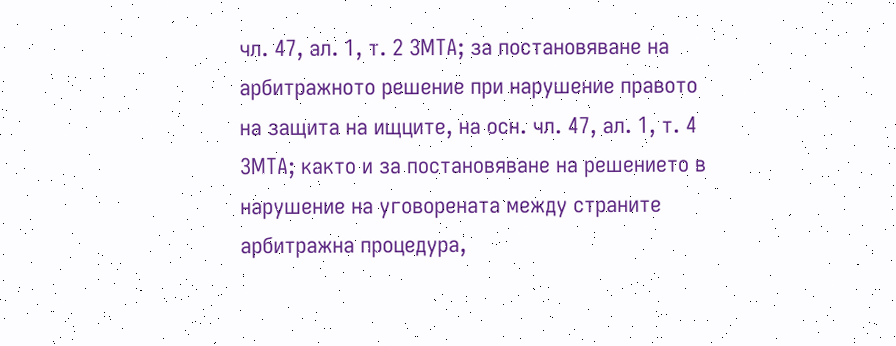чл. 47, ал. 1, т. 2 ЗМТА; за постановяване на арбитражното решение при нарушение правото на защита на ищците, на осн. чл. 47, ал. 1, т. 4 ЗМТА; както и за постановяване на решението в нарушение на уговорената между страните арбитражна процедура,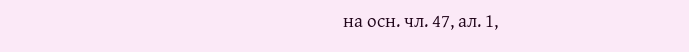на осн. чл. 47, ал. 1,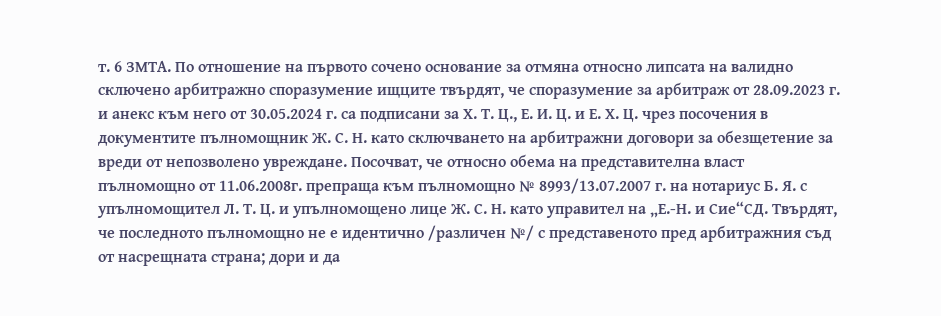т. 6 ЗМТА. По отношение на първото сочено основание за отмяна относно липсата на валидно сключено арбитражно споразумение ищците твърдят, че споразумение за арбитраж от 28.09.2023 г. и анекс към него от 30.05.2024 г. са подписани за Х. Т. Ц., Е. И. Ц. и Е. Х. Ц. чрез посочения в документите пълномощник Ж. С. Н. като сключването на арбитражни договори за обезщетение за вреди от непозволено увреждане. Посочват, че относно обема на представителна власт пълномощно от 11.06.2008г. препраща към пълномощно № 8993/13.07.2007 г. на нотариус Б. Я. с упълномощител Л. Т. Ц. и упълномощено лице Ж. С. Н. като управител на „Е.-Н. и Сие“СД. Твърдят, че последното пълномощно не е идентично /различен №/ с представеното пред арбитражния съд от насрещната страна; дори и да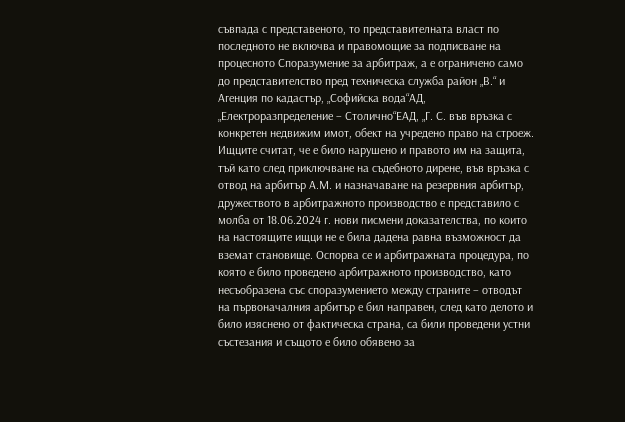съвпада с представеното, то представителната власт по последното не включва и правомощие за подписване на процесното Споразумение за арбитраж, а е ограничено само до представителство пред техническа служба район „В.“ и Агенция по кадастър, „Софийска вода“АД, „Електроразпределение – Столично“ЕАД, „Г. С. във връзка с конкретен недвижим имот, обект на учредено право на строеж. Ищците считат, че е било нарушено и правото им на защита, тъй като след приключване на съдебното дирене, във връзка с отвод на арбитър А.М. и назначаване на резервния арбитър, дружеството в арбитражното производство е представило с молба от 18.06.2024 г. нови писмени доказателства, по които на настоящите ищци не е била дадена равна възможност да вземат становище. Оспорва се и арбитражната процедура, по която е било проведено арбитражното производство, като несъобразена със споразумението между страните – отводът на първоначалния арбитър е бил направен, след като делото и било изяснено от фактическа страна, са били проведени устни състезания и същото е било обявено за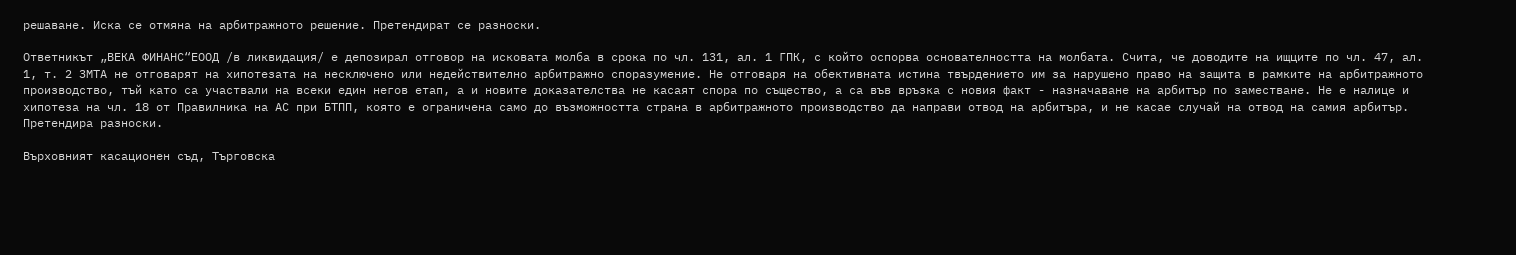решаване. Иска се отмяна на арбитражното решение. Претендират се разноски.

Ответникът „ВЕКА ФИНАНС“ЕООД /в ликвидация/ е депозирал отговор на исковата молба в срока по чл. 131, ал. 1 ГПК, с който оспорва основателността на молбата. Счита, че доводите на ищците по чл. 47, ал. 1, т. 2 ЗМТА не отговарят на хипотезата на несключено или недействително арбитражно споразумение. Не отговаря на обективната истина твърдението им за нарушено право на защита в рамките на арбитражното производство, тъй като са участвали на всеки един негов етап, а и новите доказателства не касаят спора по същество, а са във връзка с новия факт - назначаване на арбитър по заместване. Не е налице и хипотеза на чл. 18 от Правилника на АС при БТПП, която е ограничена само до възможността страна в арбитражното производство да направи отвод на арбитъра, и не касае случай на отвод на самия арбитър. Претендира разноски.

Върховният касационен съд, Търговска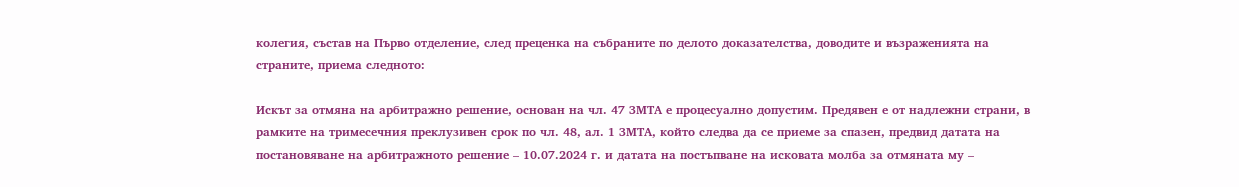колегия, състав на Първо отделение, след преценка на събраните по делото доказателства, доводите и възраженията на страните, приема следното:

Искът за отмяна на арбитражно решение, основан на чл. 47 ЗМТА е процесуално допустим. Предявен е от надлежни страни, в рамките на тримесечния преклузивен срок по чл. 48, ал. 1 ЗМТА, който следва да се приеме за спазен, предвид датата на постановяване на арбитражното решение – 10.07.2024 г. и датата на постъпване на исковата молба за отмяната му –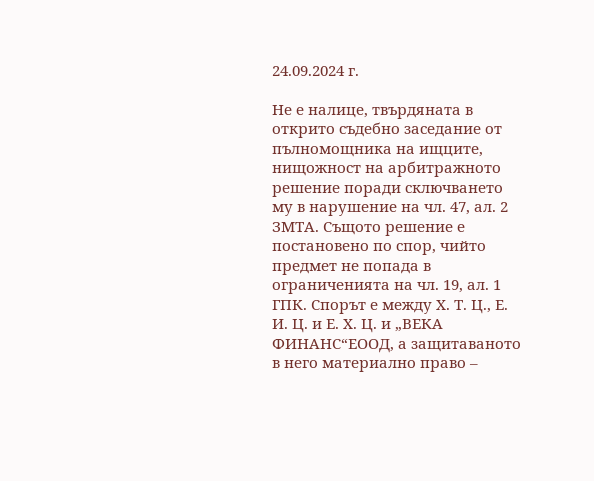24.09.2024 г.

Не е налице, твърдяната в открито съдебно заседание от пълномощника на ищците, нищожност на арбитражното решение поради сключването му в нарушение на чл. 47, ал. 2 ЗМТА. Същото решение е постановено по спор, чийто предмет не попада в ограниченията на чл. 19, ал. 1 ГПК. Спорът е между Х. Т. Ц., Е. И. Ц. и Е. Х. Ц. и „ВЕКА ФИНАНС“ЕООД, а защитаваното в него материално право –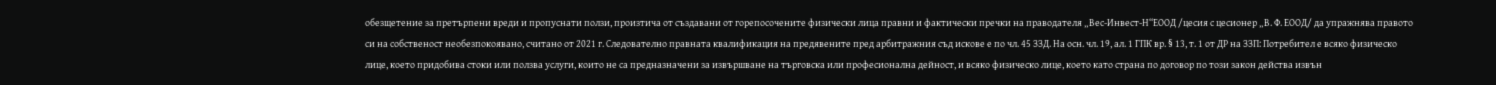обезщетение за претърпени вреди и пропуснати ползи, произтича от създавани от горепосочените физически лица правни и фактически пречки на праводателя „Вес-Инвест-Н“ЕООД /цесия с цесионер „В. Ф. ЕООД/ да упражнява правото си на собственост необезпокоявано, считано от 2021 г. Следователно правната квалификация на предявените пред арбитражния съд искове е по чл. 45 ЗЗД. На осн. чл. 19, ал. 1 ГПК вр. § 13, т. 1 от ДР на ЗЗП: Потребител е всяко физическо лице, което придобива стоки или ползва услуги, които не са предназначени за извършване на търговска или професионална дейност, и всяко физическо лице, което като страна по договор по този закон действа извън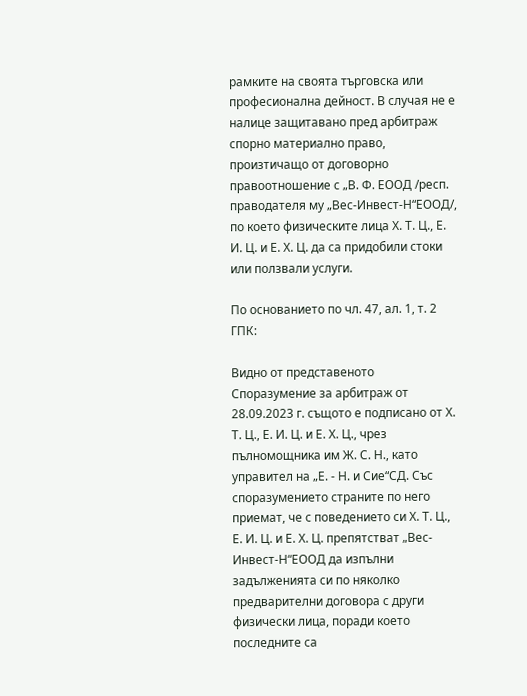рамките на своята търговска или професионална дейност. В случая не е налице защитавано пред арбитраж спорно материално право, произтичащо от договорно правоотношение с „В. Ф. ЕООД /респ. праводателя му „Вес-Инвест-Н“ЕООД/, по което физическите лица Х. Т. Ц., Е. И. Ц. и Е. Х. Ц. да са придобили стоки или ползвали услуги.

По основанието по чл. 47, ал. 1, т. 2 ГПК:

Видно от представеното Споразумение за арбитраж от 28.09.2023 г. същото е подписано от Х. Т. Ц., Е. И. Ц. и Е. Х. Ц., чрез пълномощника им Ж. С. Н., като управител на „Е. - Н. и Сие“СД. Със споразумението страните по него приемат, че с поведението си Х. Т. Ц., Е. И. Ц. и Е. Х. Ц. препятстват „Вес-Инвест-Н“ЕООД да изпълни задълженията си по няколко предварителни договора с други физически лица, поради което последните са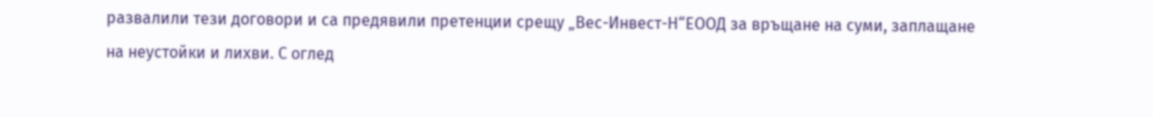развалили тези договори и са предявили претенции срещу „Вес-Инвест-Н“ЕООД за връщане на суми, заплащане на неустойки и лихви. С оглед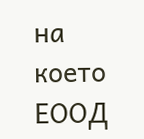на което ЕООД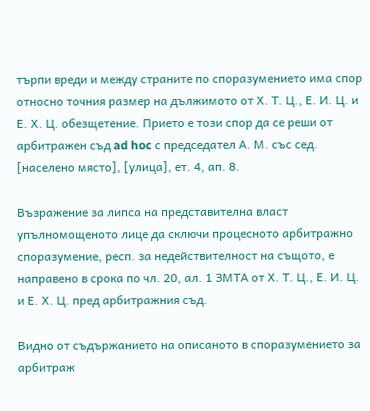търпи вреди и между страните по споразумението има спор относно точния размер на дължимото от Х. Т. Ц., Е. И. Ц. и Е. Х. Ц. обезщетение. Прието е този спор да се реши от арбитражен съд ad hoc с председател А. М. със сед. [населено място], [улица], ет. 4, ап. 8.

Възражение за липса на представителна власт упълномощеното лице да сключи процесното арбитражно споразумение, респ. за недействителност на същото, е направено в срока по чл. 20, ал. 1 ЗМТА от Х. Т. Ц., Е. И. Ц. и Е. Х. Ц. пред арбитражния съд.

Видно от съдържанието на описаното в споразумението за арбитраж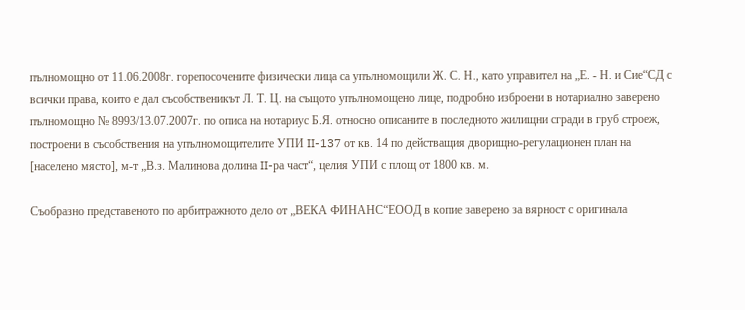пълномощно от 11.06.2008г. горепосочените физически лица са упълномощили Ж. С. Н., като управител на „Е. - Н. и Сие“СД с всички права, които е дал съсобственикът Л. Т. Ц. на същото упълномощено лице, подробно изброени в нотариално заверено пълномощно № 8993/13.07.2007г. по описа на нотариус Б.Я. относно описаните в последното жилищни сгради в груб строеж, построени в съсобствения на упълномощителите УПИ II-137 от кв. 14 по действащия дворищно-регулационен план на [населено място], м-т „В.з. Малинова долина II-ра част“, целия УПИ с площ от 1800 кв. м.

Съобразно представеното по арбитражното дело от „ВЕКА ФИНАНС“ЕООД в копие заверено за вярност с оригинала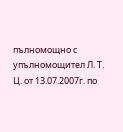пълномощно с упълномощител Л. Т. Ц. от 13.07.2007г. по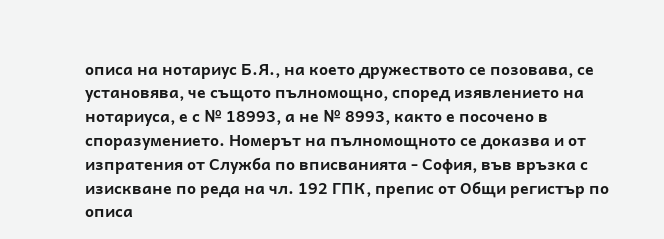описа на нотариус Б.Я., на което дружеството се позовава, се установява, че същото пълномощно, според изявлението на нотариуса, е с № 18993, а не № 8993, както е посочено в споразумението. Номерът на пълномощното се доказва и от изпратения от Служба по вписванията - София, във връзка с изискване по реда на чл. 192 ГПК, препис от Общи регистър по описа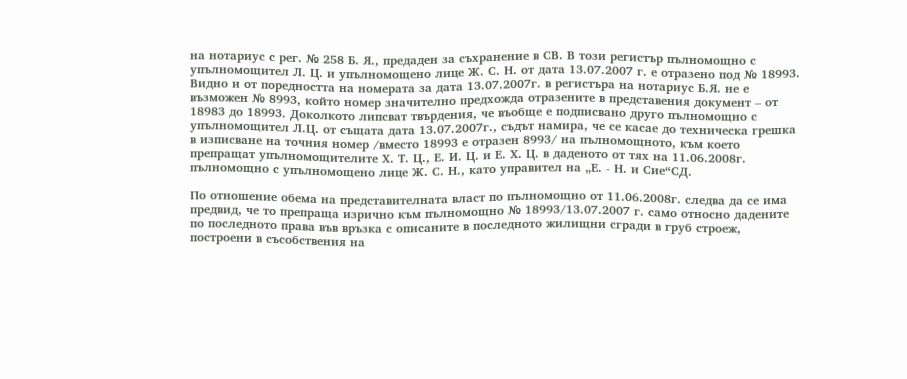на нотариус с рег. № 258 Б. Я., предаден за съхранение в СВ. В този регистър пълномощно с упълномощител Л. Ц. и упълномощено лице Ж. С. Н. от дата 13.07.2007 г. е отразено под № 18993. Видно и от поредността на номерата за дата 13.07.2007г. в регистъра на нотариус Б.Я. не е възможен № 8993, който номер значително предхожда отразените в представения документ – от 18983 до 18993. Доколкото липсват твърдения, че въобще е подписвано друго пълномощно с упълномощител Л.Ц. от същата дата 13.07.2007г., съдът намира, че се касае до техническа грешка в изписване на точния номер /вместо 18993 е отразен 8993/ на пълномощното, към което препращат упълномощителите Х. Т. Ц., Е. И. Ц. и Е. Х. Ц. в даденото от тях на 11.06.2008г. пълномощно с упълномощено лице Ж. С. Н., като управител на „Е. - Н. и Сие“СД.

По отношение обема на представителната власт по пълномощно от 11.06.2008г. следва да се има предвид, че то препраща изрично към пълномощно № 18993/13.07.2007 г. само относно дадените по последното права във връзка с описаните в последното жилищни сгради в груб строеж, построени в съсобствения на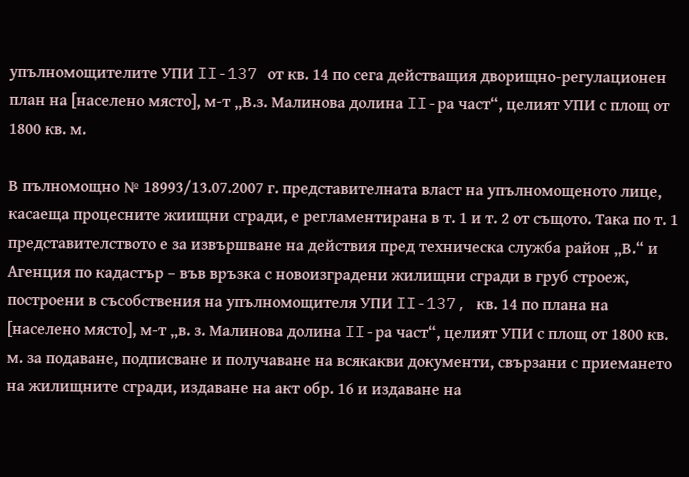упълномощителите УПИ II-137 от кв. 14 по сега действащия дворищно-регулационен план на [населено място], м-т „В.з. Малинова долина II-ра част“, целият УПИ с площ от 1800 кв. м.

В пълномощно № 18993/13.07.2007 г. представителната власт на упълномощеното лице, касаеща процесните жиищни сгради, е регламентирана в т. 1 и т. 2 от същото. Така по т. 1 представителството е за извършване на действия пред техническа служба район „В.“ и Агенция по кадастър – във връзка с новоизградени жилищни сгради в груб строеж, построени в съсобствения на упълномощителя УПИ II-137, кв. 14 по плана на [населено място], м-т „в. з. Малинова долина II-ра част“, целият УПИ с площ от 1800 кв. м. за подаване, подписване и получаване на всякакви документи, свързани с приемането на жилищните сгради, издаване на акт обр. 16 и издаване на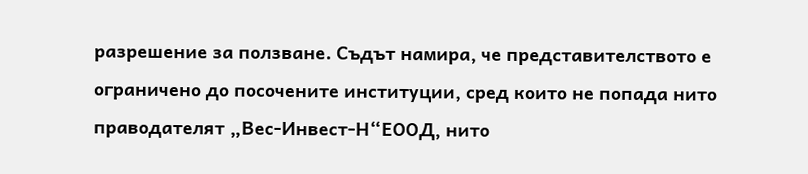разрешение за ползване. Съдът намира, че представителството е ограничено до посочените институции, сред които не попада нито праводателят „Вес-Инвест-Н“ЕООД, нито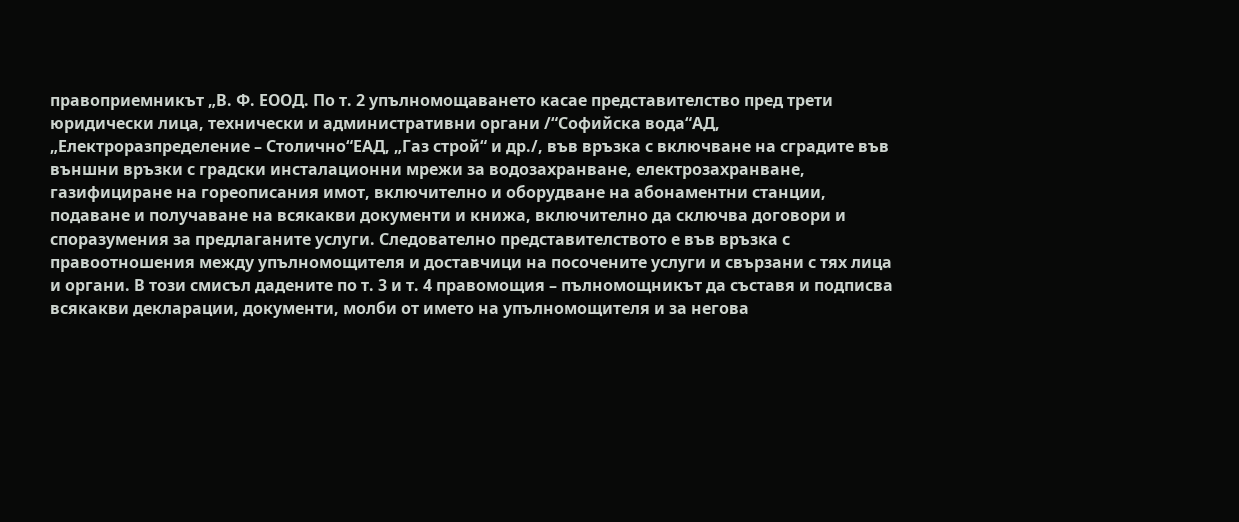правоприемникът „В. Ф. ЕООД. По т. 2 упълномощаването касае представителство пред трети юридически лица, технически и административни органи /“Софийска вода“АД, „Електроразпределение – Столично“ЕАД, „Газ строй“ и др./, във връзка с включване на сградите във външни връзки с градски инсталационни мрежи за водозахранване, електрозахранване, газифициране на гореописания имот, включително и оборудване на абонаментни станции, подаване и получаване на всякакви документи и книжа, включително да сключва договори и споразумения за предлаганите услуги. Следователно представителството е във връзка с правоотношения между упълномощителя и доставчици на посочените услуги и свързани с тях лица и органи. В този смисъл дадените по т. 3 и т. 4 правомощия – пълномощникът да съставя и подписва всякакви декларации, документи, молби от името на упълномощителя и за негова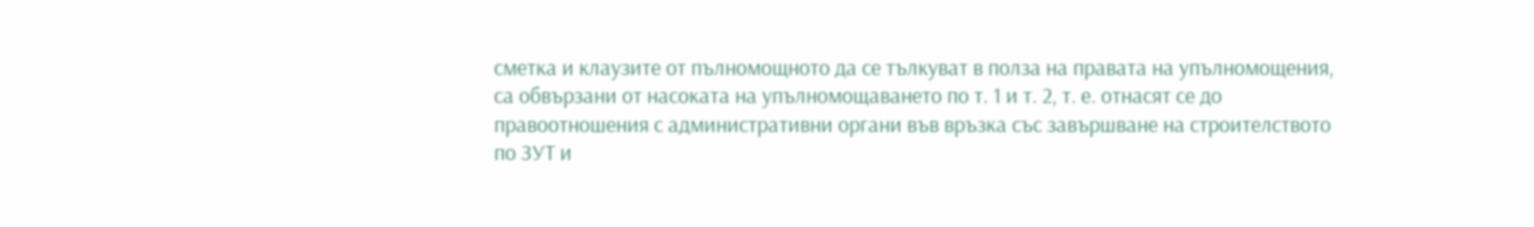сметка и клаузите от пълномощното да се тълкуват в полза на правата на упълномощения, са обвързани от насоката на упълномощаването по т. 1 и т. 2, т. е. отнасят се до правоотношения с административни органи във връзка със завършване на строителството по ЗУТ и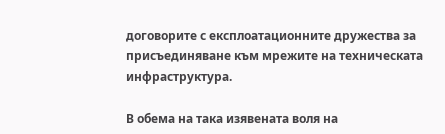договорите с експлоатационните дружества за присъединяване към мрежите на техническата инфраструктура.

В обема на така изявената воля на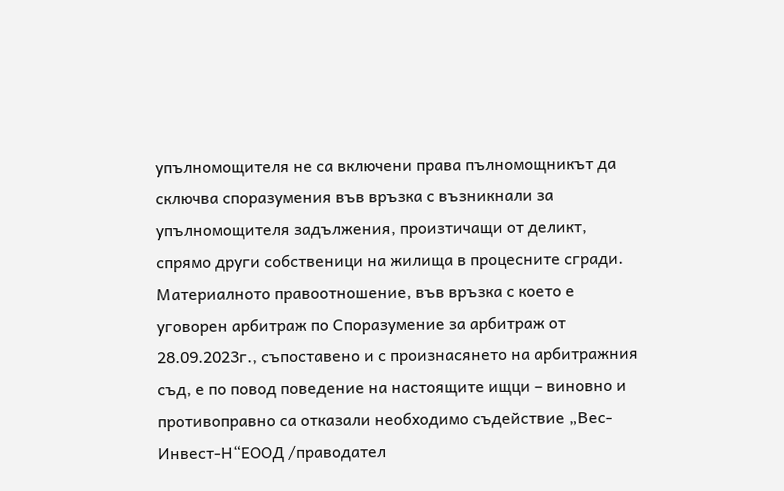упълномощителя не са включени права пълномощникът да сключва споразумения във връзка с възникнали за упълномощителя задължения, произтичащи от деликт, спрямо други собственици на жилища в процесните сгради. Материалното правоотношение, във връзка с което е уговорен арбитраж по Споразумение за арбитраж от 28.09.2023г., съпоставено и с произнасянето на арбитражния съд, е по повод поведение на настоящите ищци – виновно и противоправно са отказали необходимо съдействие „Вес-Инвест-Н“ЕООД /праводател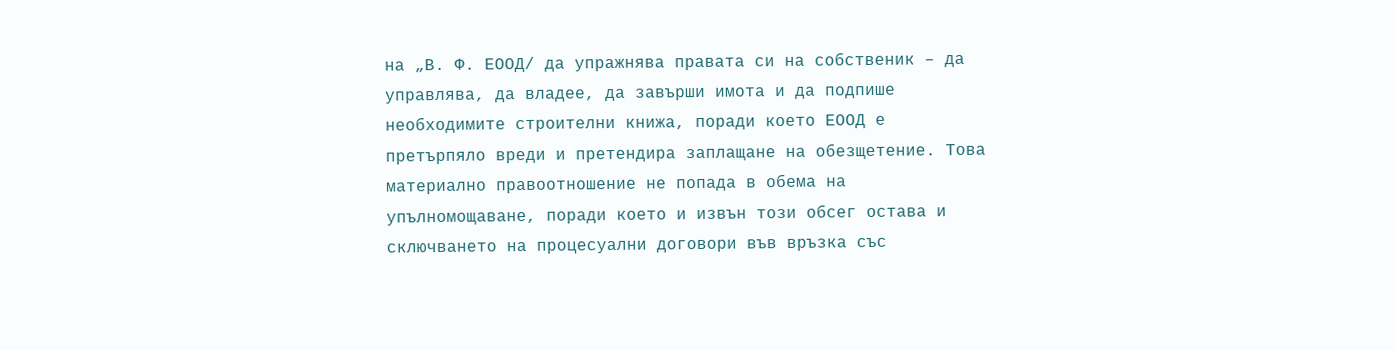на „В. Ф. ЕООД/ да упражнява правата си на собственик – да управлява, да владее, да завърши имота и да подпише необходимите строителни книжа, поради което ЕООД е претърпяло вреди и претендира заплащане на обезщетение. Това материално правоотношение не попада в обема на упълномощаване, поради което и извън този обсег остава и сключването на процесуални договори във връзка със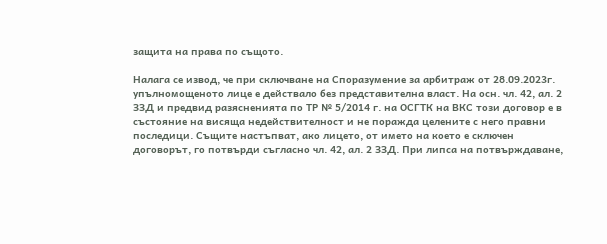защита на права по същото.

Налага се извод, че при сключване на Споразумение за арбитраж от 28.09.2023г. упълномощеното лице е действало без представителна власт. На осн. чл. 42, ал. 2 ЗЗД и предвид разясненията по ТР № 5/2014 г. на ОСГТК на ВКС този договор е в състояние на висяща недействителност и не поражда целените с него правни последици. Същите настъпват, ако лицето, от името на което е сключен договорът, го потвърди съгласно чл. 42, ал. 2 ЗЗД. При липса на потвърждаване,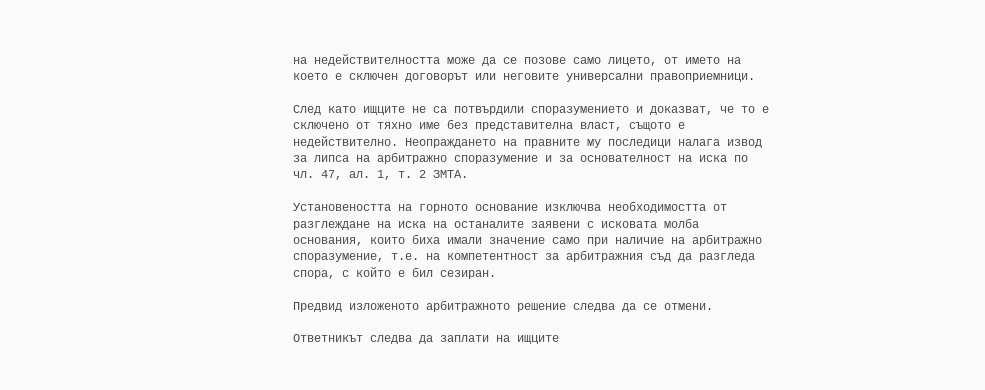на недействителността може да се позове само лицето, от името на което е сключен договорът или неговите универсални правоприемници.

След като ищците не са потвърдили споразумението и доказват, че то е сключено от тяхно име без представителна власт, същото е недействително. Неопраждането на правните му последици налага извод за липса на арбитражно споразумение и за основателност на иска по чл. 47, ал. 1, т. 2 ЗМТА.

Установеността на горното основание изключва необходимостта от разглеждане на иска на останалите заявени с исковата молба основания, които биха имали значение само при наличие на арбитражно споразумение, т.е. на компетентност за арбитражния съд да разгледа спора, с който е бил сезиран.

Предвид изложеното арбитражното решение следва да се отмени.

Ответникът следва да заплати на ищците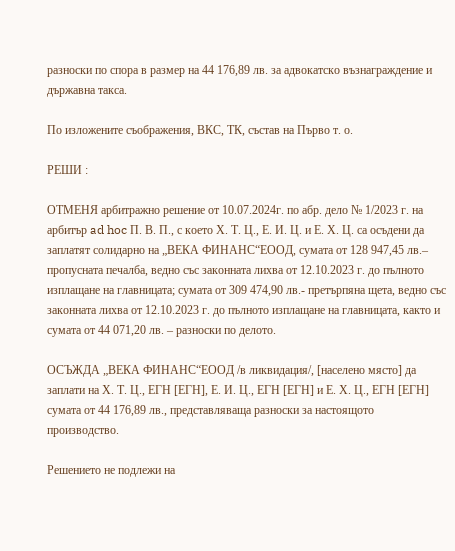разноски по спора в размер на 44 176,89 лв. за адвокатско възнаграждение и държавна такса.

По изложените съображения, ВКС, ТК, състав на Първо т. о.

РЕШИ :

ОТМЕНЯ арбитражно решение от 10.07.2024г. по абр. дело № 1/2023 г. на арбитър ad hoc П. В. П., с което Х. Т. Ц., Е. И. Ц. и Е. Х. Ц. са осъдени да заплатят солидарно на „ВЕКА ФИНАНС“ЕООД, сумата от 128 947,45 лв.– пропусната печалба, ведно със законната лихва от 12.10.2023 г. до пълното изплащане на главницата; сумата от 309 474,90 лв.- претърпяна щета, ведно със законната лихва от 12.10.2023 г. до пълното изплащане на главницата, както и сумата от 44 071,20 лв. – разноски по делото.

ОСЪЖДА „ВЕКА ФИНАНС“ЕООД /в ликвидация/, [населено място] да заплати на Х. Т. Ц., ЕГН [ЕГН], Е. И. Ц., ЕГН [ЕГН] и Е. Х. Ц., ЕГН [ЕГН] сумата от 44 176,89 лв., представляваща разноски за настоящото производство.

Решението не подлежи на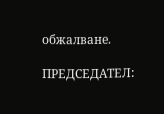обжалване.

ПРЕДСЕДАТЕЛ: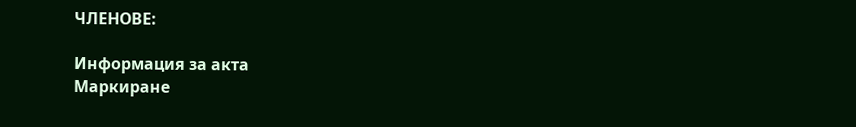ЧЛЕНОВЕ:

Информация за акта
Маркиране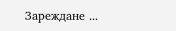Зареждане ...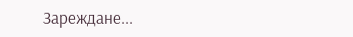Зареждане...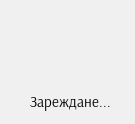Зареждане...